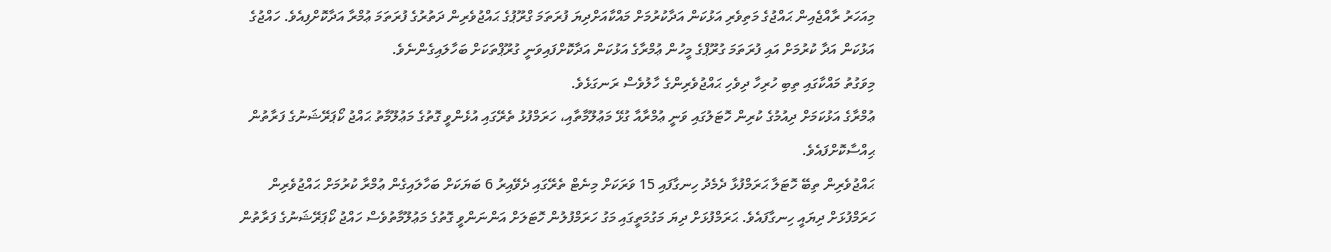މިއަހަރު ރާއްޖެއިން ޙައްޖުގެ މަތިވެރި އަޅުކަން އަދާކުރުމަށް މައްކާއަށްދިޔަ ފުރަތަމަ ގްރޫޕުގެ ޙައްޖުވެރިން ދަތުރުގެ ފުރަތަމަ ޢުމްރާ އަދާކޮށްފިއެވެ. ހައްޖުގެ އަޅުކަން އަދާ ކުރުމަށް އައި ފުރަތަމަ ގުރޫޕްގެ މީހުން ޢުމްރާގެ އަޅުކަން އަދާކޮށްފައިވަނީ ގުރޫޕްތަކަށް ބަހާލައިގެންނެވެ.
މިވަގުތު މައްކާގައި ތިބި ހުރިހާ ދިވެހި ޙައްޖުވެރިންގެ ހާލުވެސް ރަނގަޅެވެ.
ޢުމްރާގެ އަޅުކަމަށް ދިއުމުގެ ކުރިން ހޮޓަލުގައި ވަނީ ޢުމްރާއާ ގުޅޭ މަޢުލޫމާތާއި، ހަރަމްފުޅު ތެރޭގައި އުޅެންވީ ގޮތުގެ މަޢުލޫމާތު ޙައްޖު ކޯޕަރޭޝަނުގެ ފަރާތުން ޙިއްސާކޮށްފައެވެ.
ޙައްޖުވެރިން ތިބޭ ހޮޓަލާ ޙަރަމްފުޅާ ދެމެދު ހިނގާފައި 15 ވަރަކަށް މިނެޓް ތެރޭގައި ދެވޭއިރު 6 ބަޔަކަށް ބަހާލައިގެން ޢުމްރާ ކުރުމަށް ޙައްޖުވެރިން ހަރަމްފުޅަށް ދިޔައީ ހިނގާފައެވެ. ޙަރަމްފުޅަށް ދިޔަ މަގުމަތީގައި މަގު ހަރަމްފުލުން ހޮޓަލަށް އަންނަންވީ ގޮތުގެ މަޢުލޫމާތުވެސް ހައްޖު ކޯޕަރޭޝަނުގެ ފަރާތުން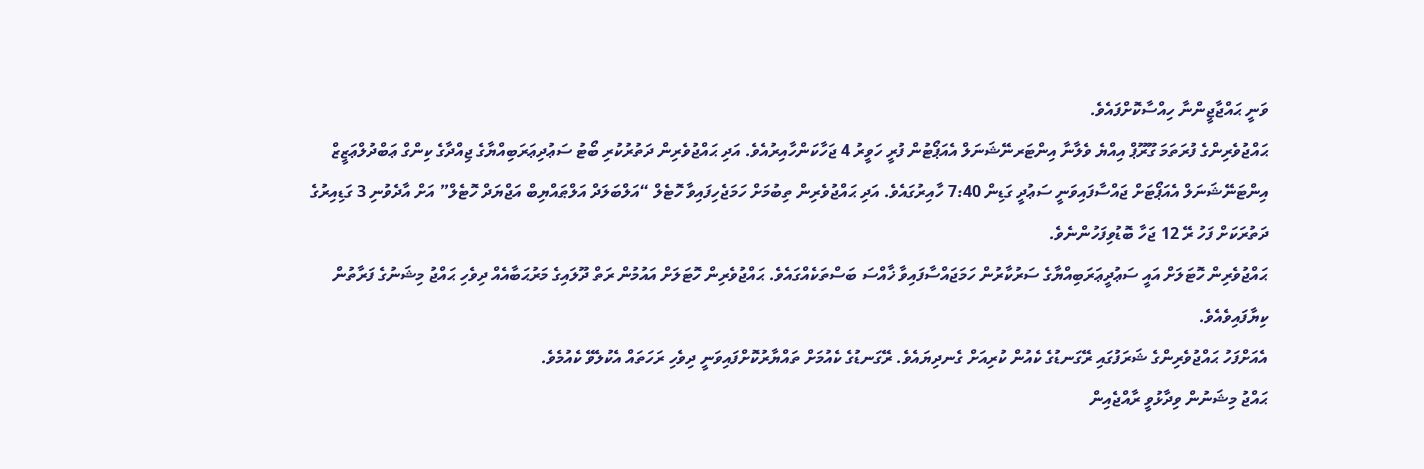ވަނީ ޙައްޖާޖީންނާ ހިއްސާކޮށްފައެވެ.
ޙައްޖުވެރިންގެ ފުރަތަމަ ގޫރޫޕް އިއްޔެ ވެލާނާ އިންޓަރނޭޝަނަލް އެއަޕޯޓުން ފުރީ ހަވީރު 4 ޖަހާކަންހާއިރުއެވެ. އަދި ޙައްޖުވެރިން ދަތުރުކުރި ބޯޓު ސަޢުދިޢަރަބިއްޔާގެ ޖިއްދާގެ ކިންގް ޢަބްދުލްޢަޒީޒް އިންޓަނޭޝަނަލް އެއަޕޯޓަށް ޖައްސާފައިވަނީ ސަޢުދީ ގަޑިން 7:40 ހާއިރުގައެވެ. އަދި ޙައްޖުވެރިން ތިބުމަށް ހަމަޖެހިފައިވާ ހޮޓެލް “އަލްބަލަދް އަލްޠައްޔިބް އަޖްޔަދް ހޮޓެލް” އަށް އާދެވުނި 3 ގަޑިއިރުގެ ދަތުރަކަށް ފަހު ރޭ 12 ޖަހާ ބޮޑުވިފަހުންނެވެ.
ޙައްޖުވެރިން ހޮޓަލަށް އައީ ސަޢުދީޢަރަބިއްޔާގެ ސަރުކާރުން ހަމަޖައްސާފައިވާ ޚާއްސަ ބަސްތަކެއްގައެވެ. ޙައްޖުވެރިން ހޮޓަލަށް އައުމުން ރަތް ދޫލައިގެ މަރުޙަބާއެއް ދިވެހި ޙައްޖު މިޝަނުގެ ފަރާތުން ކިޔާފައިވެއެވެ.
އެއަށްފަހު ޙައްޖުވެރިންގެ ޝަރަފުގައި ރޭގަނޑުގެ ކެއުން ކުރިއަށް ގެނދިޔައެވެ. ރޭގަނޑުގެ ކެއުމަށް ތައްޔާރުކޮށްފައިވަނީ ދިވެހި ރަހަތައް އެކުލެވޭ ކެއުމެވެ.
ޙައްޖު މިޝަނުން ވިދާޅުވީ ރާއްޖެއިން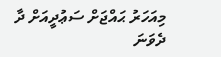މިއަހަރު ޙައްޖަށް ސަޢުދީއަށް ދާ ދެވަނަ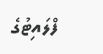ފްލައިޓުގެ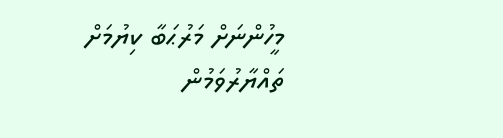މީހުންނަށް މަރުޙަބާ ކިޔުމަށް ތައްޔާރުވަމުން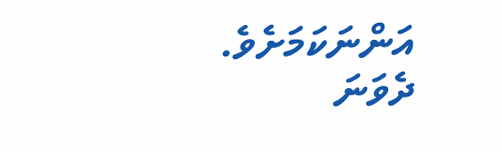އަންނަކަމަށެވެ. ދެވަނަ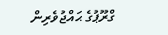ގްރޫޕުގެ ޙައްޖުވެރިން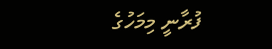ފުރާނީ މިމަހުގެ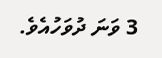3 ވަނަ ދުވަހުއެވެ.